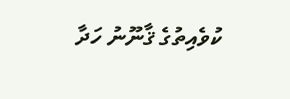ކުވެއިތުގެ ޤާނޫނު ހަދާ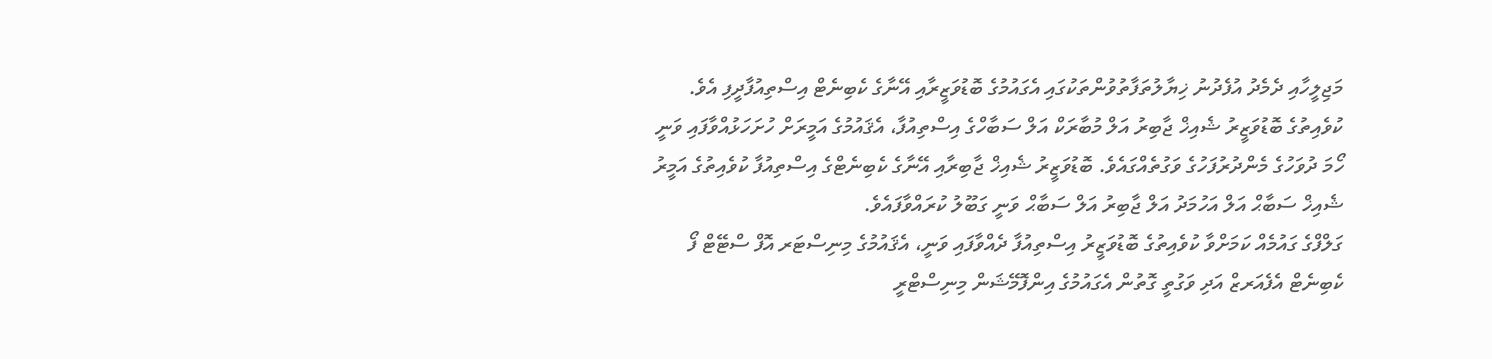މަޖިލީހާއި ދެމެދު އުފެދުނު ޚިޔާލުތަފާތުވުންތަކުގައި އެގައުމުގެ ބޮޑުވަޒީރާއި އޭނާގެ ކެބިނެޓް އިސްތިއުފާދީފި އެވެ.
ކުވެއިތުގެ ބޮޑުވަޒީރު ޝެއިޚް ޖާބިރު އަލް މުބާރަކް އަލް ސަބާހްގެ އިސްތިއުފާ، އެޤައުމުގެ އަމީރަށް ހުށަހަޅުއްވާފައި ވަނީ ހޯމަ ދުވަހުގެ މެންދުރުފަހުގެ ވަގުތެއްގައެވެ. ބޮޑުވަޒީރު ޝެއިޚް ޖާބިރާއި އޭނާގެ ކެބިނެޓްގެ އިސްތިއުފާ ކުވެއިތުގެ އަމީރު ޝެއިޚް ސަބާޙް އަލް އަހުމަދު އަލް ޖާބިރު އަލް ސަބާޙް ވަނީ ގަބޫލު ކުރައްވާފައެވެ.
ގަލްފްގެ ގައުމެއް ކަމަށްވާ ކުވެއިތުގެ ބޮޑުވަޒީރު އިސްތިއުފާ ދެއްވާފައި ވަނީ، އެޤައުމުގެ މިނިސްޓަރ އޮފް ސްޓޭޓް ފޯ ކެބިނެޓް އެފެއަރޒް އަދި ވަގުތީ ގޮތުން އެގައުމުގެ އިންފޮމޭޝަން މިނިސްޓްރީ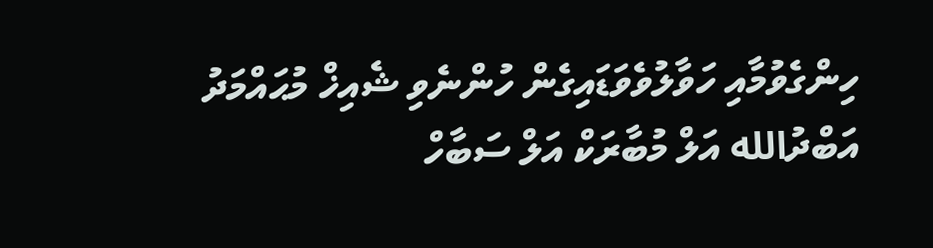ހިންގެވުމާއި ހަވާލުވެވަޑައިގެން ހުންނެވި ޝެއިޚް މުޙައްމަދު އަބްދުالله އަލް މުބާރަކް އަލް ސަބާހް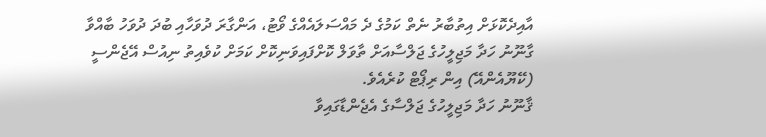އާއިދެކޮޅަށް އިތުބާރު ނެތް ކަމުގެ ދެ މައްސަލައެއްގެ ވޯޓު، އަންގާރަ ދުވަހާއި ބުދަ ދުވަހު ބާއްވާ ގާނޫނު ހަދާ މަޖިލީހުގެ ޖަލްސާއަށް ތާވަލް ކޮށްފައިވަނިކޮށް ކަމަށް ކުވެއިތު ނިއުސް އޭޖެންސީ (ކޭޔޫއެންއޭ) އިން ރިޕޯޓް ކުރެއެވެ.
ޤާނޫނު ހަދާ މަޖިލީހުގެ ޖަލްސާގެ އެޖެންޑާގައިވާ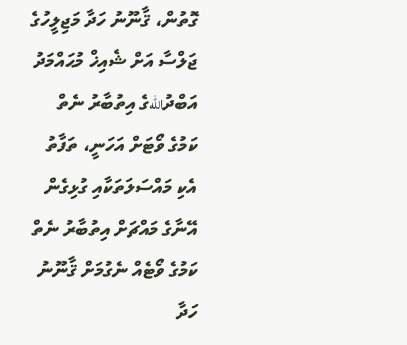ގޮތުން، ޤާނޫނު ހަދާ މަޖިލީހުގެ ޖަލްސާ އަށް ޝެއިޚް މުޙައްމަދު އަބްދުاللهގެ އިތުބާރު ނެތް ކަމުގެ ވޯޓަށް އަހަނީ، ތަފާތު އެކި މައްސަލަތަކާއި ގުޅިގެން އޭނާގެ މައްޗަށް އިތުބާރު ނެތް ކަމުގެ ވޯޓެއް ނެގުމަށް ޤާނޫނު ހަދާ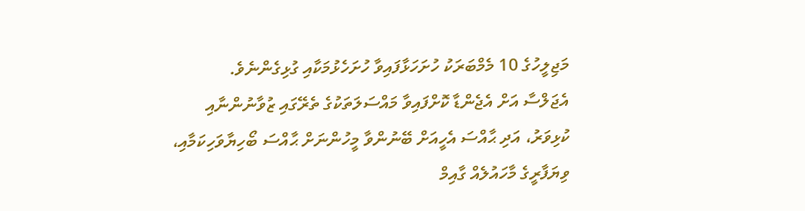މަޖިލީހުގެ 10 މެމްބަރަކު ހުށަހަޅާފައިވާ ހުށަހެޅުމަކާއި ގުޅިގެންނެވެ.
އެޖަލްސާ އަށް އެޖެންޑާ ކޮށްފައިވާ މައްސަލަތަކުގެ ތެރޭގައި ޒުވާނުންނާއި ކުޅިވަރު، އަދި ޙާއްސަ އެހީއަށް ބޭނުންވާ މީހުންނަށް ޙާއްސަ ބޯހިޔާވަހިކަމާއި، ވިޔަފާރީގެ މާހައުލެއް ގާއިމް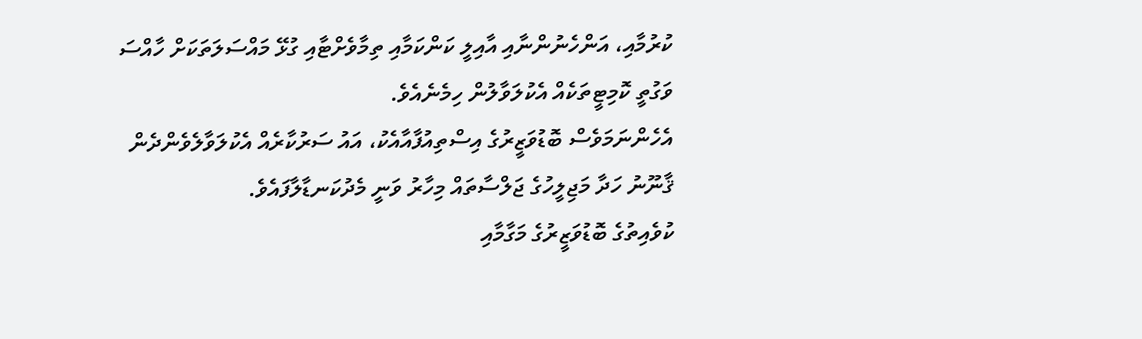ކުރުމާއި، އަންހެނުންނާއި އާއިލީ ކަންކަމާއި ތިމާވެށްޓާއި ގުޅޭ މައްސަލަތަކަށް ހާއްސަ ވަގުތީ ކޮމިޓީތަކެއް އެކުލަވާލުން ހިމެނެއެވެ.
އެހެންނަމަވެސް ބޮޑުވަޒީރުގެ އިސްތިއުފާއާއެކު، އައު ސަރުކާރެއް އެކުލަވާލެވެންދެން ޤާނޫނު ހަދާ މަޖިލީހުގެ ޖަލްސާތައް މިހާރު ވަނީ މެދުކަނޑާލާފައެވެ.
ކުވެއިތުގެ ބޮޑުވަޒީރުގެ މަގާމާއި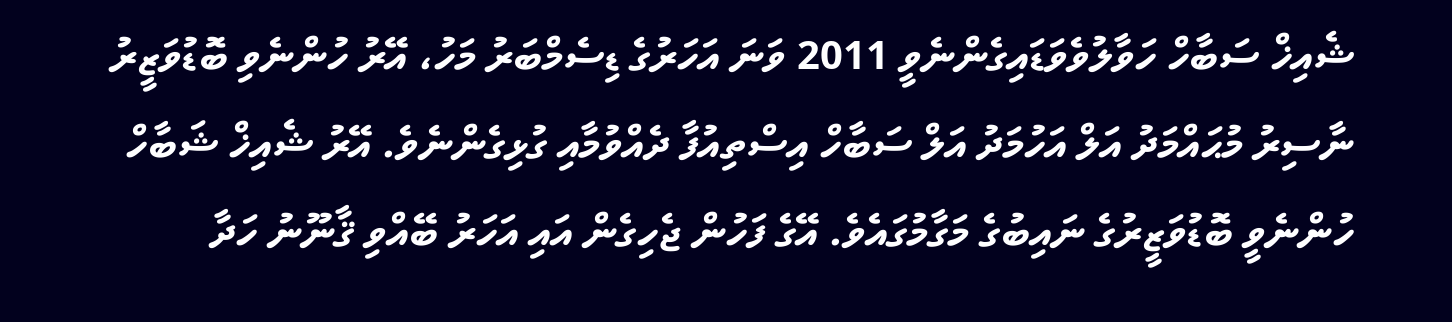ޝެއިޚް ސަބާހް ހަވާލުވެވަޑައިގެންނެވީ 2011 ވަނަ އަހަރުގެ ޑިސެމްބަރު މަހު، އޭރު ހުންނެވި ބޮޑުވަޒީރު ނާސިރު މުޙައްމަދު އަލް އަހުމަދު އަލް ސަބާހް އިސްތިއުފާ ދެއްވުމާއި ގުޅިގެންނެވެ. އޭރު ޝެއިޚް ޝަބާހް ހުންނެވީ ބޮޑުވަޒީރުގެ ނައިބުގެ މަގާމުގައެވެ. އޭގެ ފަހުން ޖެހިގެން އައި އަހަރު ބޭއްވި ޤާނޫނު ހަދާ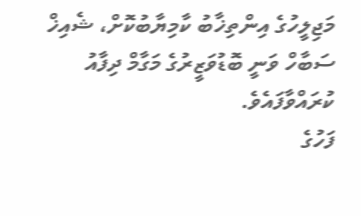މަޖިލީހުގެ އިންތިޚާބު ކާމިޔާބުކޮށް، ޝެއިޚް ސަބާހް ވަނީ ބޮޑުވަޒީރުގެ މަގާމް ދިފާއު ކުރައްވާފައެވެ.
ފަހުގެ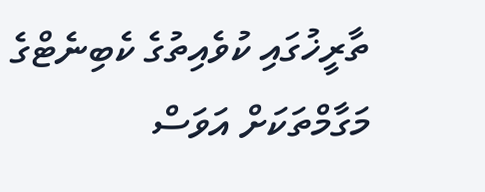ތާރީޚުގައި ކުވެއިތުގެ ކެބިނެޓްގެ މަގާމްތަކަށް އަވަސް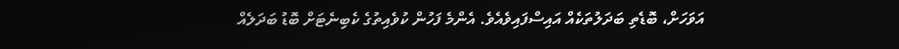އަވަހަށް، ބޮޑެތި ބަދަލުތަކެއް އައިސްފައިވެއެވެ. އެންމެ ފަހުން ކުވެއިތުގެ ކެބިނެޓަށް ބޮޑު ބަދަލެއް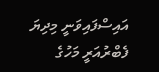އައިސްފައިވަނީ މިދިޔަ ފެބްރުއަރީ މަހުގެ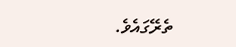ތެރޭގައެވެ.